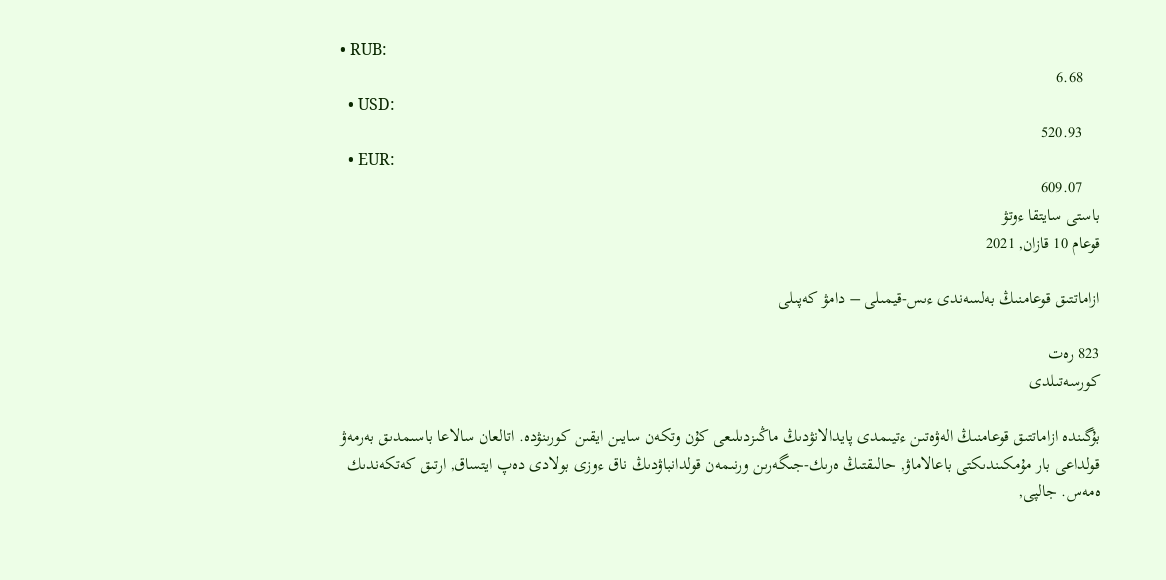• RUB:
    6.68
  • USD:
    520.93
  • EUR:
    609.07
باستى سايتقا ءوتۋ
قوعام 10 قازان, 2021

ازاماتتىق قوعامنىڭ بەلسەندى ءىس-قيمىلى – دامۋ كەپىلى

823 رەت
كورسەتىلدى

بۇگىندە ازاماتتىق قوعامنىڭ الەۋەتىن ءتيىمدى پايدالانۋدىڭ ماڭىزدىلىعى كۇن وتكەن سايىن ايقىن كورىنۋدە. اتالعان سالاعا باسىمدىق بەرمەۋ قولداعى بار مۇمكىندىكتى باعالاماۋ, حالىقتىڭ ەرىك-جىگەرىن ورنىمەن قولدانباۋدىڭ ناق ءوزى بولادى دەپ ايتساق, ارتىق كەتكەندىك ەمەس. جالپى,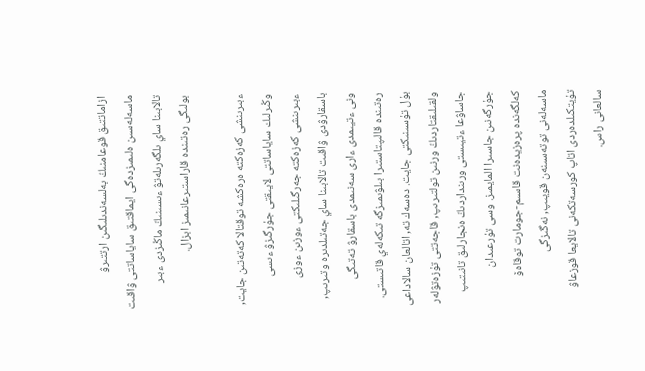ازاماتتىق قوعامنىڭ بەلسەندىلىگىن ارتتىرۋ ماسەلەسىن ەلىمىزدەگى ايماقتىق ساياساتتى ۋاقىت تالابىنا ساي ىلگەرىلەتۋ ءىسىنىڭ ماڭىزدى ءبىر بولىگى رەتىندە قاراستىرعانىمىز ابزال.

ءبىرىنشى كەزەكتە ەرەكشە توقتالا كەتەتىن جايت, وڭىرلىك ساياساتتى لايىقتى جۇرگىزۋ ءىسى ءبىرىنشى كەزەكتە جەرگىلىكتى ءوزىن ءوزى باسقارۋدى ۋاقىت تالابىنا ساي جەتىلدىرە وتىرىپ, ونى ءتيىمدى ءارى سەنىمدى باسقارۋ تەتىگى رەتىندە قالىپتاستىرا بىلۋىمىزگە تىكەلەي قاتىستى. بۇل تۇسىنىكتى جايت. دەسەك تە, اتالعان سالاداعى ولقىلىقتاردىڭ ورنىن تولتىرىپ, قاجەتتى تۇزەتۋلەر جاساۋعا ءتيىستى ورىنداردىڭ ەنجارلىق تانىتىپ جۇرگەنىن جاسىرا المايمىز. وسى تۇرعىدان كەلگەندە پرەزيدەنت قاسىم-جومارت توقاەۆ ماسەلەنى توتەسىنەن قويىپ, نەگىزگى تۇيتكىلدەردى اتاپ كورسەتكەنى تالايعا قوزعاۋ سالعانى راس.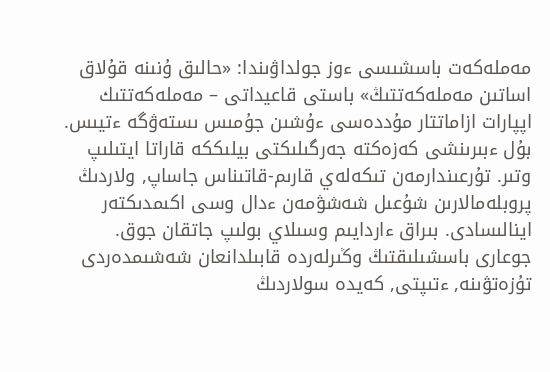مەملەكەت باسشىسى ءوز جولداۋىندا: «حالىق ۇنىنە قۇلاق اساتىن مەملەكەتتىڭ» باستى قاعيداتى – مەملەكەتتىك اپپارات ازاماتتار مۇددەسى ءۇشىن جۇمىس ىستەۋگە ءتيىس. بۇل ءبىرىنشى كەزەكتە جەرگىلىكتى بيلىككە قاراتا ايتىلىپ وتىر. تۇرعىندارمەن تىكەلەي قارىم-قاتىناس جاساپ, ولاردىڭ پروبلەمالارىن شۇعىل شەشۋمەن ءدال وسى اكىمدىكتەر اينالىسادى. بىراق ءاردايىم وسىلاي بولىپ جاتقان جوق. جوعارى باسشىلىقتىڭ وڭىرلەردە قابىلدانعان شەشىمدەردى تۇزەتۋىنە, ءتىپتى, كەيدە سولاردىڭ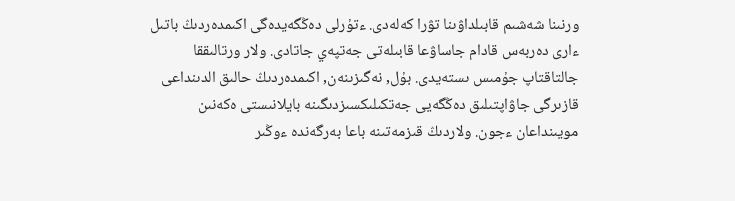ورنىنا شەشىم قابىلداۋىنا تۋرا كەلەدى. ءتۇرلى دەڭگەيدەگى اكىمدەردىڭ باتىل ءارى دەربەس قادام جاساۋعا قابىلەتى جەتپەي جاتادى. ولار ورتالىققا جالتاقتاپ جۇمىس ىستەيدى. بۇل, نەگىزىنەن, اكىمدەردىڭ حالىق الدىنداعى قازىرگى جاۋاپتىلىق دەڭگەيى جەتكىلىكسىزدىگىنە بايلانىستى ەكەنىن مويىنداعان ءجون. ولاردىڭ قىزمەتىنە باعا بەرگەندە ءوڭىر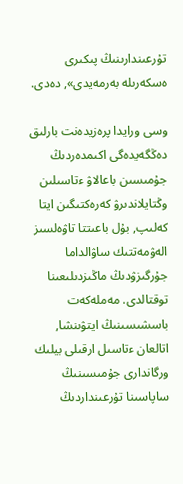تۇرعىندارىنىڭ پىكىرى ەسكەرىلە بەرمەيدى», دەدى.

وسى ورايدا پرەزيدەنت بارلىق دەڭگەيدەگى اكىمدەردىڭ جۇمىسىن باعالاۋ ءتاسىلىن وڭتايلاندىرۋ كەرەكتىگىن ايتا كەلىپ, بۇل باعىتتا تاۋەلسىز الەۋمەتتىك ساۋالداما جۇرگىزۋدىڭ ماڭىزدىلىعىنا توقتالدى. مەملەكەت باسشىسىنىڭ ايتۋىنشا, اتالعان ءتاسىل ارقىلى بيلىك ورگاندارى جۇمىسىنىڭ ساپاسىنا تۇرعىنداردىڭ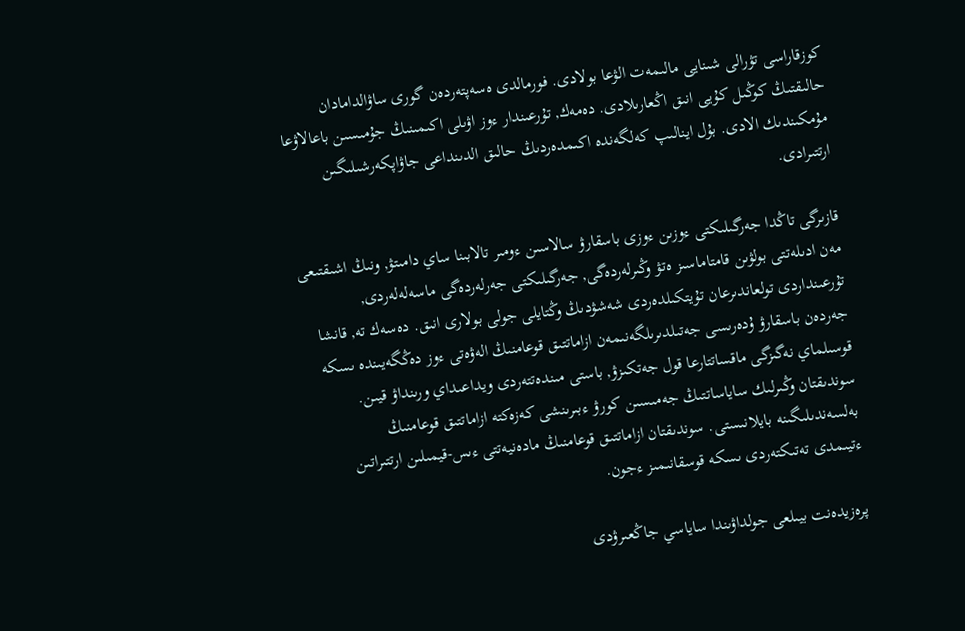كوزقاراسى تۋرالى شىنايى مالىمەت الۋعا بولادى. فورمالدى ەسەپتەردەن گورى ساۋالدامادان حالىقتىڭ كوڭىل كۇيى انىق اڭعارىلادى. دەمەك, تۇرعىندار ءوز اۋىلى اكىمىنىڭ جۇمىسىن باعالاۋعا مۇمكىندىك الادى. بۇل اينالىپ كەلگەندە اكىمدەردىڭ حالىق الدىنداعى جاۋاپكەرشىلىگىن ارتتىرادى.

قازىرگى تاڭدا جەرگىلىكتى ءوزىن ءوزى باسقارۋ سالاسىن ءومىر تالابىنا ساي دامىتۋ, ونىڭ اشىقتىعى مەن ادىلەتتى بولۋىن قامتاماسىز ەتۋ وڭىرلەردەگى, جەرگىلىكتى جەرلەردەگى ماسەلەلەردى, تۇرعىنداردى تولعاندىرعان تۇيتكىلدەردى شەشۋدىڭ وڭتايلى جولى بولارى انىق. دەسەك تە, قانشا جەردەن باسقارۋ ۇدەرىسى جەتىلدىرىلگەنىمەن ازاماتتىق قوعامنىڭ الەۋەتى ءوز دەڭگەيىندە ىسكە قوسىلماي نەگىزگى ماقساتتارعا قول جەتكىزۋ, باستى مىندەتتەردى ويداعىداي ورىنداۋ قيىن. سوندىقتان وڭىرلىك ساياساتتىڭ جەمىسىن كورۋ ءبىرىنشى كەزەكتە ازاماتتىق قوعامنىڭ بەلسەندىلىگىنە بايلانىستى. سوندىقتان ازاماتتىق قوعامنىڭ مادەنيەتتى ءىس-قيمىلىن ارتتىراتىن ءتيىمدى تەتىكتەردى ىسكە قوسقانىمىز ءجون.

پرەزيدەنت بيىلعى جولداۋىندا ساياسي جاڭعىرۋدى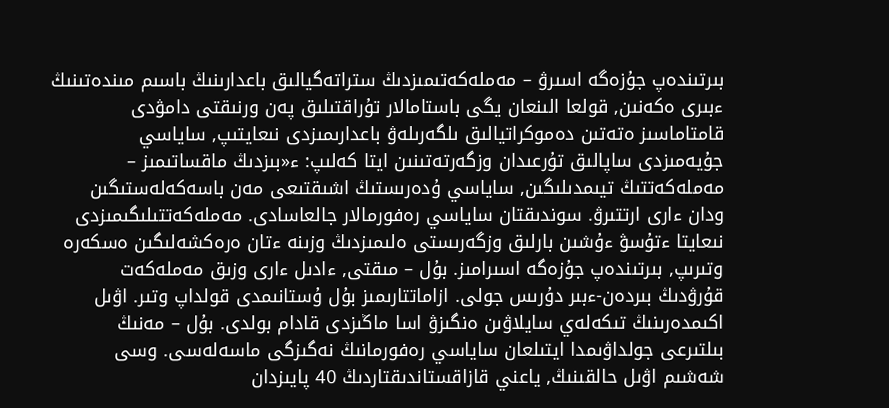بىرتىندەپ جۇزەگە اسىرۋ – مەملەكەتىمىزدىڭ ستراتەگيالىق باعدارىنىڭ باسىم مىندەتىنىڭ ءبىرى ەكەنىن, قولعا الىنعان يگى باستامالار تۇراقتىلىق پەن ورنىقتى دامۋدى قامتاماسىز ەتەتىن دەموكراتيالىق ىلگەرىلەۋ باعدارىمىزدى نىعايتىپ, ساياسي جۇيەمىزدى ساپالىق تۇرعىدان وزگەرتەتىنىن ايتا كەلىپ: ء«بىزدىڭ ماقساتىمىز – مەملەكەتتىڭ تيىمدىلىگىن, ساياسي ۇدەرىستىڭ اشىقتىعى مەن باسەكەلەستىگىن ودان ءارى ارتتىرۋ. سوندىقتان ساياسي رەفورمالار جالعاسادى. مەملەكەتتىلىگىمىزدى نىعايتا ءتۇسۋ ءۇشىن بارلىق وزگەرىستى ەلىمىزدىڭ وزىنە ءتان ەرەكشەلىگىن ەسكەرە وتىرىپ, بىرتىندەپ جۇزەگە اسىرامىز. بۇل – مىقتى, ءادىل ءارى وزىق مەملەكەت قۇرۋدىڭ بىردەن-ءبىر دۇرىس جولى. ازاماتتارىمىز بۇل ۇستانىمدى قولداپ وتىر. اۋىل اكىمدەرىنىڭ تىكەلەي سايلاۋىن ەنگىزۋ اسا ماڭىزدى قادام بولدى. بۇل – مەنىڭ بىلتىرعى جولداۋىمدا ايتىلعان ساياسي رەفورمانىڭ نەگىزگى ماسەلەسى. وسى شەشىم اۋىل حالقىنىڭ, ياعني قازاقستاندىقتاردىڭ 40 پايىزدان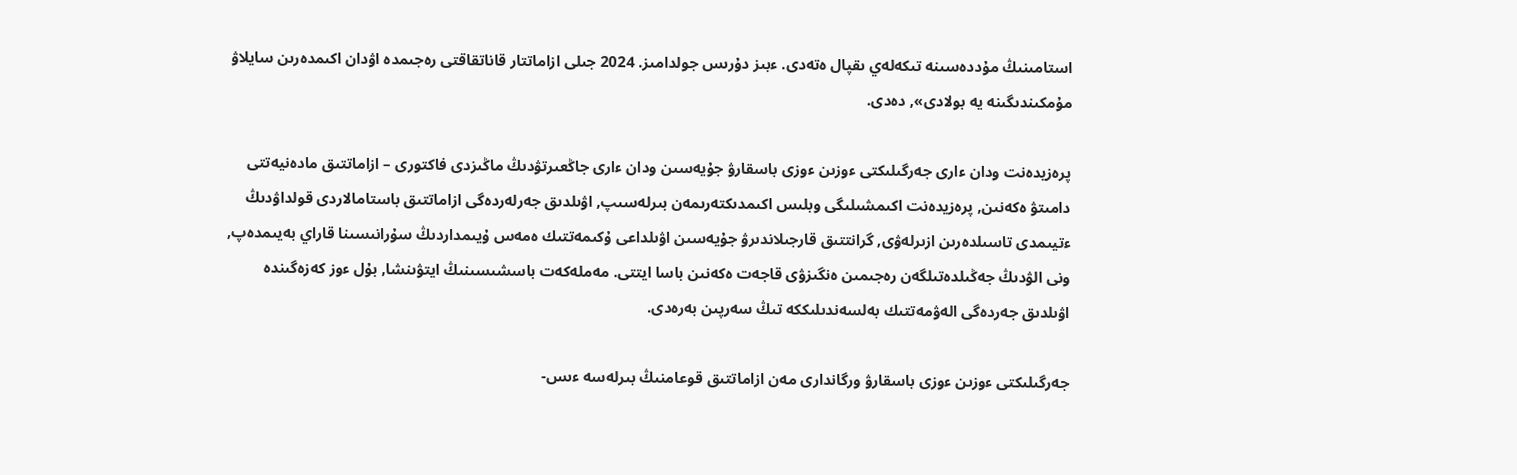استامىنىڭ مۇددەسىنە تىكەلەي ىقپال ەتەدى. ءبىز دۇرىس جولدامىز. 2024 جىلى ازاماتتار قاناتقاقتى رەجىمدە اۋدان اكىمدەرىن سايلاۋ مۇمكىندىگىنە يە بولادى», دەدى.

پرەزيدەنت ودان ءارى جەرگىلىكتى ءوزىن ءوزى باسقارۋ جۇيەسىن ودان ءارى جاڭعىرتۋدىڭ ماڭىزدى فاكتورى – ازاماتتىق مادەنيەتتى دامىتۋ ەكەنىن, پرەزيدەنت اكىمشىلىگى وبلىس اكىمدىكتەرىمەن بىرلەسىپ, اۋىلدىق جەرلەردەگى ازاماتتىق باستامالاردى قولداۋدىڭ ءتيىمدى تاسىلدەرىن ازىرلەۋى, گرانتتىق قارجىلاندىرۋ جۇيەسىن اۋىلداعى ۇكىمەتتىك ەمەس ۇيىمداردىڭ سۇرانىسىنا قاراي بەيىمدەپ, ونى الۋدىڭ جەڭىلدەتىلگەن رەجىمىن ەنگىزۋى قاجەت ەكەنىن باسا ايتتى. مەملەكەت باسشىسىنىڭ ايتۋىنشا, بۇل ءوز كەزەگىندە اۋىلدىق جەردەگى الەۋمەتتىك بەلسەندىلىككە تىڭ سەرپىن بەرەدى.

جەرگىلىكتى ءوزىن ءوزى باسقارۋ ورگاندارى مەن ازاماتتىق قوعامنىڭ بىرلەسە ءىس-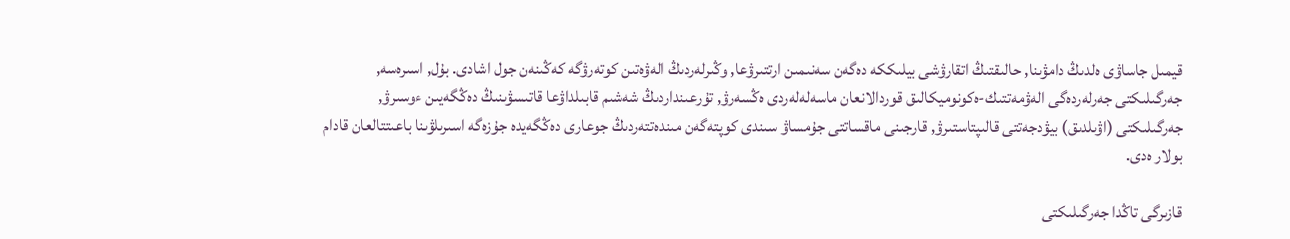قيمىل جاساۋى ەلدىڭ دامۋىنا, حالىقتىڭ اتقارۋشى بيلىككە دەگەن سەنىمىن ارتتىرۋعا, وڭىرلەردىڭ الەۋەتىن كوتەرۋگە كەڭىنەن جول اشادى. بۇل, اسىرەسە, جەرگىلىكتى جەرلەردەگى الەۋمەتتىك-ەكونوميكالىق قوردالانعان ماسەلەلەردى ەڭسەرۋ, تۇرعىنداردىڭ شەشىم قابىلداۋعا قاتىسۋىنىڭ دەڭگەيىن ءوسىرۋ, جەرگىلىكتى (اۋىلدىق) بيۋدجەتتى قالىپتاستىرۋ, قارجىنى ماقساتتى جۇمساۋ سىندى كوپتەگەن مىندەتتەردىڭ جوعارى دەڭگەيدە جۇزەگە اسىرىلۋىنا باعىتتالعان قادام بولار ەدى.

قازىرگى تاڭدا جەرگىلىكتى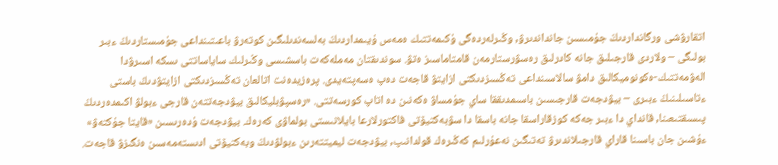اتقارۋشى ورگانداردىڭ جۇمىسىن جانداندىرۋ, وڭىرلەردەگى ۇكىمەتتىك ەمەس ۇيىمداردىڭ بەلسەندىلىگىن كوتەرۋ باعىتىنداعى جۇمىستاردىڭ ءبىر بولىگى – ولاردى قارجىلىق جانە كادرلىق رەسۋرستارمەن قامتاماسىز ەتۋ. سوندىقتان مەملەكەت باسشىسى وڭىرلىك ساياساتتى ىسكە اسىرۋدا الەۋمەتتىك-ەكونوميكالىق دامۋ سالاسىنداعى تەڭسىزدىكتى ازايتۋ قاجەت دەپ ەسەپتەيدى. پرەزيدەنت اتالعان تەڭسىزدىكتى ازايتۋدىڭ باستى ءتاسىلىنىڭ ءبىرى – بيۋدجەت قارجىسىن باسىمدىققا ساي جۇمساۋ ەكەنىن دە اتاپ كورسەتتى. «رەسپۋبليكالىق بيۋدجەتتەن قارجى ءبولۋ اكىمدەردىڭ پىسىقتىعىنا, قانداي دا ءبىر جەكە كوزقاراسقا جانە باسقا دا سۋبەكتيۆتى فاكتورلارعا بايلانىستى بولماۋى كەرەك. بيۋدجەت ۇدەرىسىن «قايتا جۇكتەۋ» ءۇشىن جان باسىنا قاراي قارجىلاندىرۋ تەتىگىن نەعۇرلىم كەڭىرەك قولدانىپ, بيۋدجەت ليميتتەرىن ءبولۋدىڭ وبەكتيۆتى ادىستەمەسىن ەنگىزۋ قاجەت.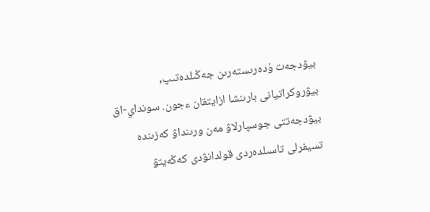بيۋدجەت ۇدەرىستەرىن جەڭىلدەتىپ, بيۋروكراتيانى بارىنشا ازايتقان ءجون. سونداي-اق بيۋدجەتتى جوسپارلاۋ مەن ورىنداۋ كەزىندە تسيفرلى تاسىلدەردى قولدانۋدى كەڭەيتۋ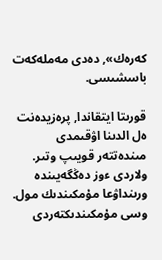كەرەك», دەدى مەملەكەت باسشىسى.

قورىتا ايتقاندا, پرەزيدەنت ەل الدىنا اۋقىمدى مىندەتتەر قويىپ وتىر. ولاردى ءوز دەڭگەيىندە ورىنداۋعا مۇمكىندىك مول. وسى مۇمكىندىكتەردى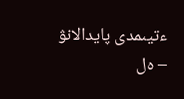ءتيىمدى پايدالانۋ – ەل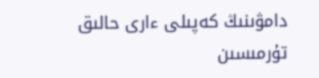دامۋىنىڭ كەپىلى ءارى حالىق تۇرمىسىن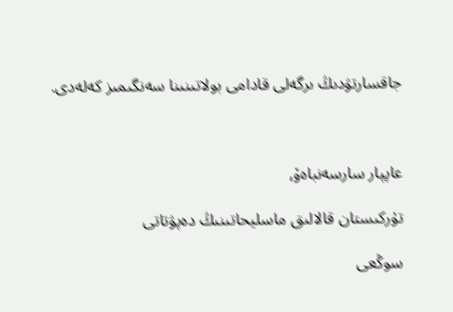جاقسارتۋدىڭ ىرگەلى قادامى بولاتىنىنا سەنگىمىز كەلەدى.



عاپپار سارسەنباەۆ,

تۇركىستان قالالىق ماسليحاتىنىڭ دەپۋتاتى

سوڭعى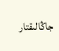جاڭالىقتار